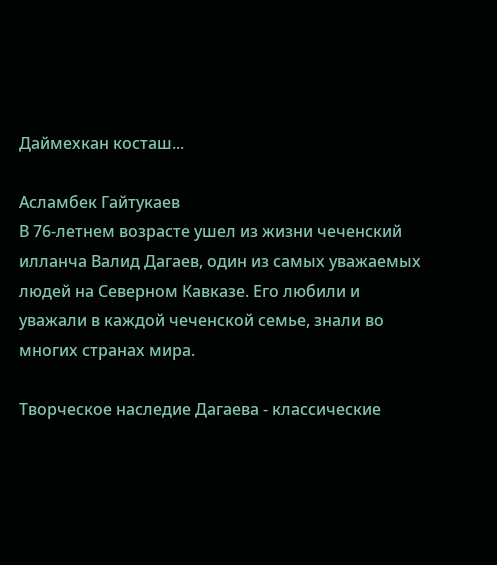Даймехкан косташ...

Асламбек Гайтукаев
В 76-летнем возрасте ушел из жизни чеченский илланча Валид Дагаев, один из самых уважаемых людей на Северном Кавказе. Его любили и уважали в каждой чеченской семье, знали во многих странах мира.

Творческое наследие Дагаева - классические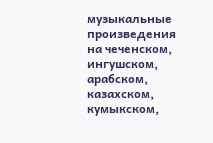музыкальные произведения на чеченском, ингушском, арабском, казахском, кумыкском,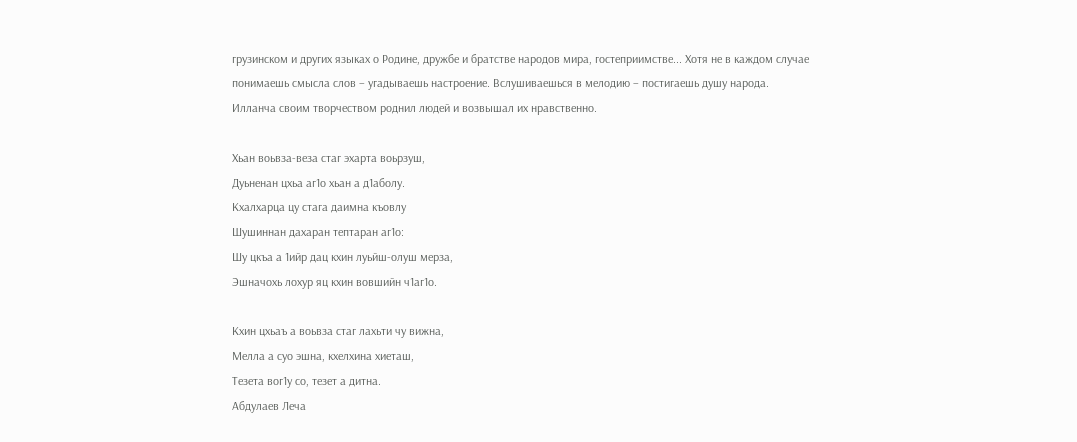грузинском и других языках о Родине, дружбе и братстве народов мира, гостеприимстве... Хотя не в каждом случае понимаешь смысла слов – угадываешь настроение. Вслушиваешься в мелодию – постигаешь душу народа. Илланча своим творчеством роднил людей и возвышал их нравственно.

Хьан воьвза-веза стаг эхарта воьрзуш,
Дуьненан цхьа аг1о хьан а д1аболу.
Кхалхарца цу стага даимна къовлу
Шушиннан дахаран тептаран аг1о:
Шу цкъа а 1ийр дац кхин луьйш-олуш мерза,
Эшначохь лохур яц кхин вовшийн ч1аг1о.

Кхин цхьаъ а воьвза стаг лахьти чу вижна,
Мелла а суо эшна, кхелхина хиеташ,
Тезета вог1у со, тезет а дитна.
Абдулаев Леча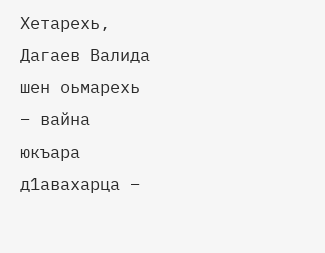Хетарехь, Дагаев Валида шен оьмарехь – вайна юкъара д1авахарца –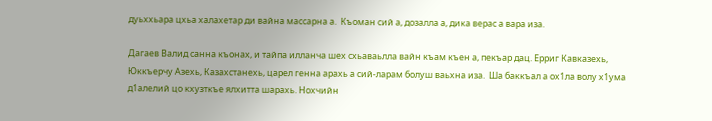дуьххьара цхьа халахетар ди вайна массарна а.  Къоман сий а, дозалла а, дика верас а вара иза.

Дагаев Валид санна къонах, и тайпа илланча шех схьаваьлла вайн къам къен а, пекъар дац. Ерриг Кавказехь, Юккъерчу Азехь, Казахстанехь, царел генна арахь а сий-ларам болуш ваьхна иза.  Ша баккъал а ох1ла волу х1ума д1алелий цо кхузткъе ялхитта шарахь. Нохчийн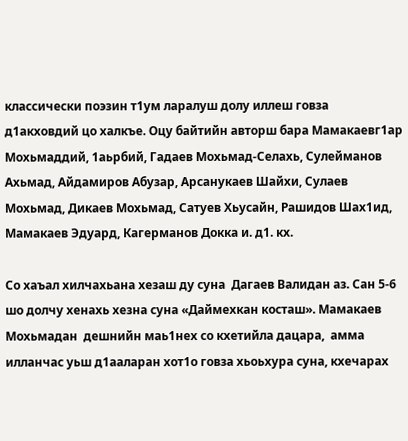классически поэзин т1ум ларалуш долу иллеш говза д1акховдий цо халкъе. Оцу байтийн авторш бара Мамакаевг1ар Мохьмаддий, 1аьрбий, Гадаев Мохьмад-Селахь, Сулейманов Ахьмад, Айдамиров Абузар, Арсанукаев Шайхи, Сулаев Мохьмад, Дикаев Мохьмад, Сатуев Хьусайн, Рашидов Шах1ид, Мамакаев Эдуард, Кагерманов Докка и. д1. кх.

Со хаъал хилчахьана хезаш ду суна  Дагаев Валидан аз. Сан 5-6 шо долчу хенахь хезна суна «Даймехкан косташ». Мамакаев Мохьмадан  дешнийн маь1нех со кхетийла дацара,  амма илланчас уьш д1ааларан хот1о говза хьоьхура суна, кхечарах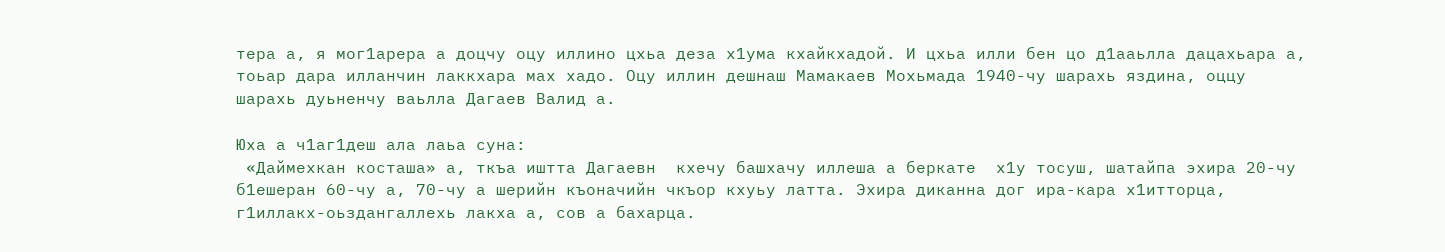тера а, я мог1арера а доцчу оцу иллино цхьа деза х1ума кхайкхадой. И цхьа илли бен цо д1ааьлла дацахьара а, тоьар дара илланчин лаккхара мах хадо. Оцу иллин дешнаш Мамакаев Мохьмада 1940-чу шарахь яздина, оццу шарахь дуьненчу ваьлла Дагаев Валид а.

Юха а ч1аг1деш ала лаьа суна:
 «Даймехкан косташа» а, ткъа иштта Дагаевн  кхечу башхачу иллеша а беркате  х1у тосуш, шатайпа эхира 20-чу б1ешеран 60-чу а, 70-чу а шерийн къоначийн чкъор кхуьу латта. Эхира диканна дог ира-кара х1итторца, г1иллакх-оьздангаллехь лакха а, сов а бахарца.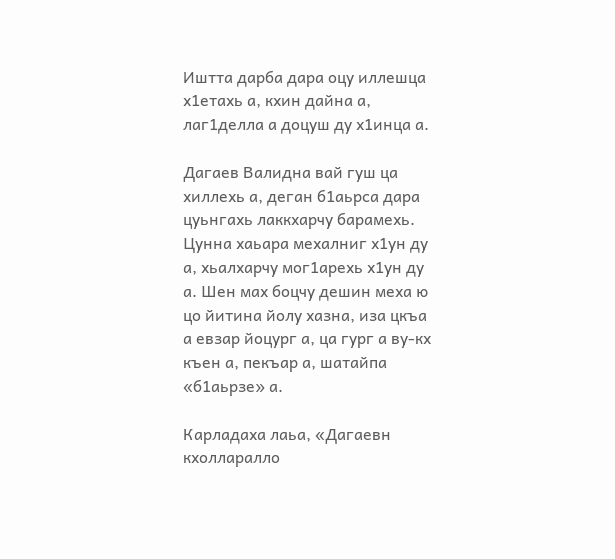Иштта дарба дара оцу иллешца х1етахь а, кхин дайна а, лаг1делла а доцуш ду х1инца а.

Дагаев Валидна вай гуш ца хиллехь а, деган б1аьрса дара цуьнгахь лаккхарчу барамехь. Цунна хаьара мехалниг х1ун ду а, хьалхарчу мог1арехь х1ун ду а. Шен мах боцчу дешин меха ю цо йитина йолу хазна, иза цкъа а евзар йоцург а, ца гург а ву-кх къен а, пекъар а, шатайпа «б1аьрзе» а.

Карладаха лаьа, «Дагаевн кхолларалло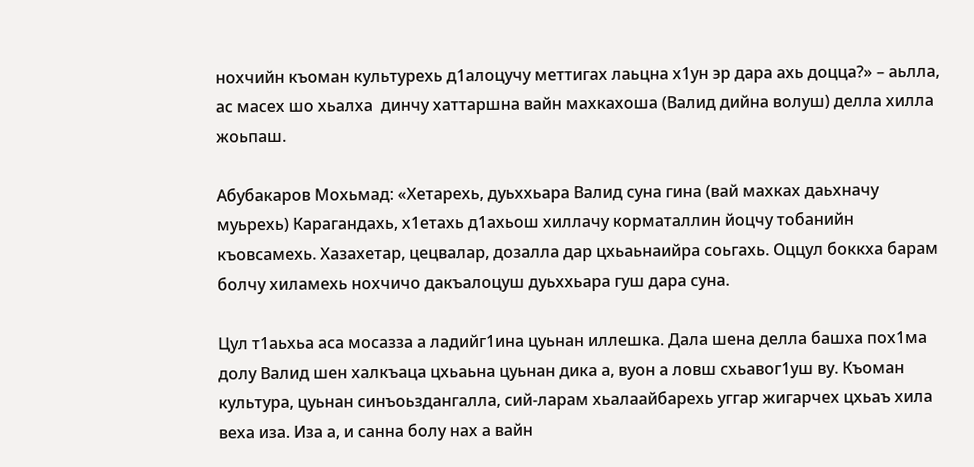нохчийн къоман культурехь д1алоцучу меттигах лаьцна х1ун эр дара ахь доцца?» – аьлла, ас масех шо хьалха  динчу хаттаршна вайн махкахоша (Валид дийна волуш) делла хилла жоьпаш.

Абубакаров Мохьмад: «Хетарехь, дуьххьара Валид суна гина (вай махках даьхначу муьрехь) Карагандахь, х1етахь д1ахьош хиллачу корматаллин йоцчу тобанийн къовсамехь. Хазахетар, цецвалар, дозалла дар цхьаьнаийра соьгахь. Оццул боккха барам болчу хиламехь нохчичо дакъалоцуш дуьххьара гуш дара суна.

Цул т1аьхьа аса мосазза а ладийг1ина цуьнан иллешка. Дала шена делла башха пох1ма долу Валид шен халкъаца цхьаьна цуьнан дика а, вуон а ловш схьавог1уш ву. Къоман культура, цуьнан синъоьздангалла, сий-ларам хьалаайбарехь уггар жигарчех цхьаъ хила веха иза. Иза а, и санна болу нах а вайн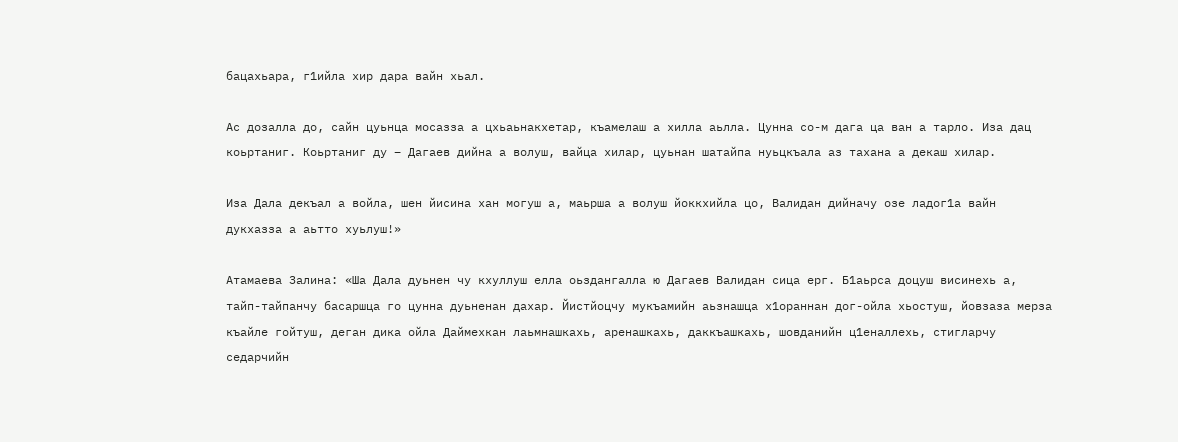бацахьара, г1ийла хир дара вайн хьал.

Ас дозалла до, сайн цуьнца мосазза а цхьаьнакхетар, къамелаш а хилла аьлла. Цунна со-м дага ца ван а тарло. Иза дац коьртаниг. Коьртаниг ду – Дагаев дийна а волуш, вайца хилар, цуьнан шатайпа нуьцкъала аз тахана а декаш хилар.

Иза Дала декъал а войла, шен йисина хан могуш а, маьрша а волуш йоккхийла цо, Валидан дийначу озе ладог1а вайн дукхазза а аьтто хуьлуш!»

Атамаева Залина: «Ша Дала дуьнен чу кхуллуш елла оьздангалла ю Дагаев Валидан сица ерг. Б1аьрса доцуш висинехь а, тайп-тайпанчу басаршца го цунна дуьненан дахар. Йистйоцчу мукъамийн аьзнашца х1ораннан дог-ойла хьостуш, йовзаза мерза къайле гойтуш, деган дика ойла Даймехкан лаьмнашкахь, аренашкахь, даккъашкахь, шовданийн ц1еналлехь, стигларчу седарчийн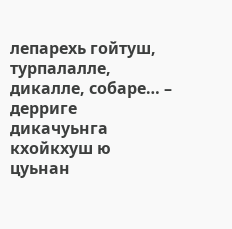лепарехь гойтуш, турпалалле, дикалле, собаре… – дерриге дикачуьнга кхойкхуш ю цуьнан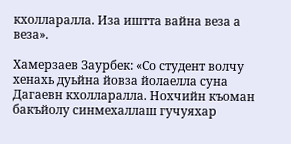кхолларалла. Иза иштта вайна веза а веза».

Хамерзаев Заурбек: «Со студент волчу хенахь дуьйна йовза йолаелла суна Дагаевн кхолларалла. Нохчийн къоман бакъйолу синмехаллаш гучуяхар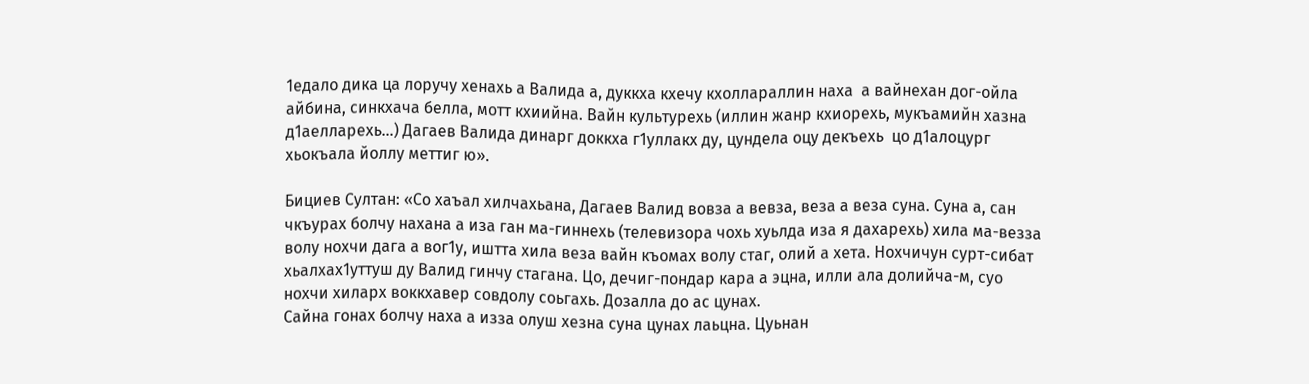1едало дика ца лоручу хенахь а Валида а, дуккха кхечу кхоллараллин наха  а вайнехан дог-ойла айбина, синкхача белла, мотт кхиийна. Вайн культурехь (иллин жанр кхиорехь, мукъамийн хазна д1аелларехь…) Дагаев Валида динарг доккха г1уллакх ду, цундела оцу декъехь  цо д1алоцург хьокъала йоллу меттиг ю».

Бициев Султан: «Со хаъал хилчахьана, Дагаев Валид вовза а вевза, веза а веза суна. Суна а, сан чкъурах болчу нахана а иза ган ма-гиннехь (телевизора чохь хуьлда иза я дахарехь) хила ма-везза волу нохчи дага а вог1у, иштта хила веза вайн къомах волу стаг, олий а хета. Нохчичун сурт-сибат хьалхах1уттуш ду Валид гинчу стагана. Цо, дечиг-пондар кара а эцна, илли ала долийча-м, суо нохчи хиларх воккхавер совдолу соьгахь. Дозалла до ас цунах.
Сайна гонах болчу наха а изза олуш хезна суна цунах лаьцна. Цуьнан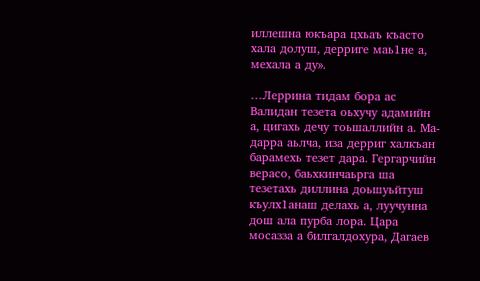иллешна юкъара цхьаъ къасто хала долуш, дерриге маь1не а, мехала а ду».

…Леррина тидам бора ас Валидан тезета оьхучу адамийн а, цигахь дечу тоьшаллийн а. Ма-дарра аьлча, иза дерриг халкъан барамехь тезет дара. Гергарчийн верасо, баьхкинчаьрга ша тезетахь диллина доьшуьйтуш къулх1анаш делахь а, луучунна дош ала пурба лора. Цара мосазза а билгалдохура, Дагаев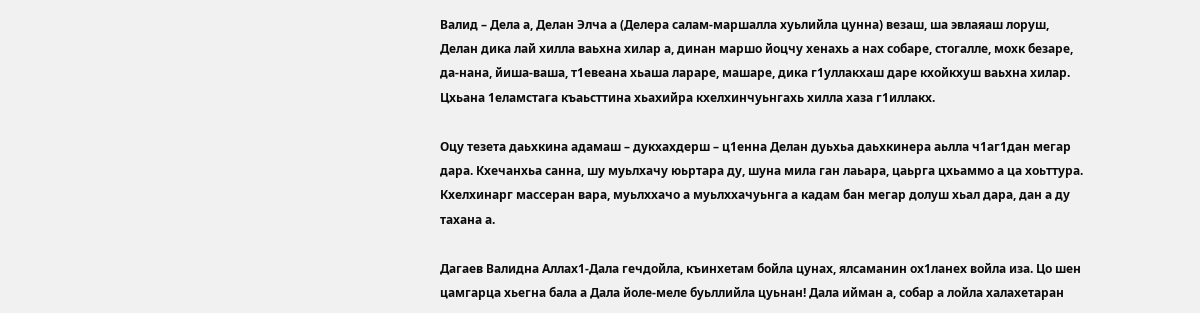Валид – Дела а, Делан Элча а (Делера салам-маршалла хуьлийла цунна) везаш, ша эвлаяаш лоруш, Делан дика лай хилла ваьхна хилар а, динан маршо йоцчу хенахь а нах собаре, стогалле, мохк безаре, да-нана, йиша-ваша, т1евеана хьаша лараре, машаре, дика г1уллакхаш даре кхойкхуш ваьхна хилар. Цхьана 1еламстага къаьсттина хьахийра кхелхинчуьнгахь хилла хаза г1иллакх.

Оцу тезета даьхкина адамаш – дукхахдерш – ц1енна Делан дуьхьа даьхкинера аьлла ч1аг1дан мегар дара. Кхечанхьа санна, шу муьлхачу юьртара ду, шуна мила ган лаьара, цаьрга цхьаммо а ца хоьттура. Кхелхинарг массеран вара, муьлххачо а муьлххачуьнга а кадам бан мегар долуш хьал дара, дан а ду тахана а.

Дагаев Валидна Аллах1-Дала гечдойла, къинхетам бойла цунах, ялсаманин ох1ланех войла иза. Цо шен цамгарца хьегна бала а Дала йоле-меле буьллийла цуьнан! Дала ийман а, собар а лойла халахетаран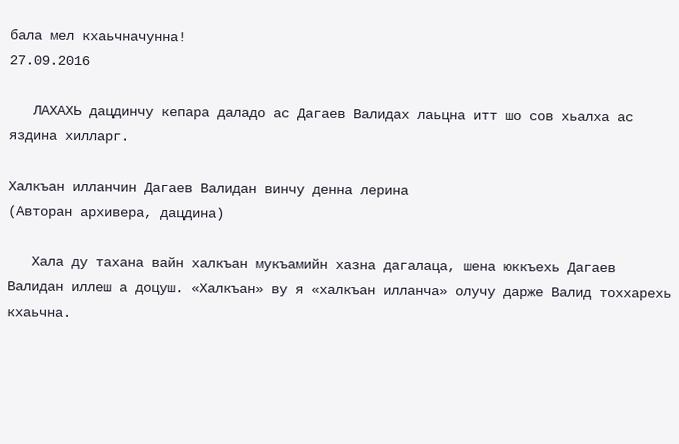бала мел кхаьчначунна!
27.09.2016

   ЛАХАХЬ дацдинчу кепара даладо ас Дагаев Валидах лаьцна итт шо сов хьалха ас яздина хилларг.

Халкъан илланчин Дагаев Валидан винчу денна лерина
(Авторан архивера, дацдина)

   Хала ду тахана вайн халкъан мукъамийн хазна дагалаца, шена юккъехь Дагаев Валидан иллеш а доцуш. «Халкъан» ву я «халкъан илланча» олучу дарже Валид тоххарехь кхаьчна.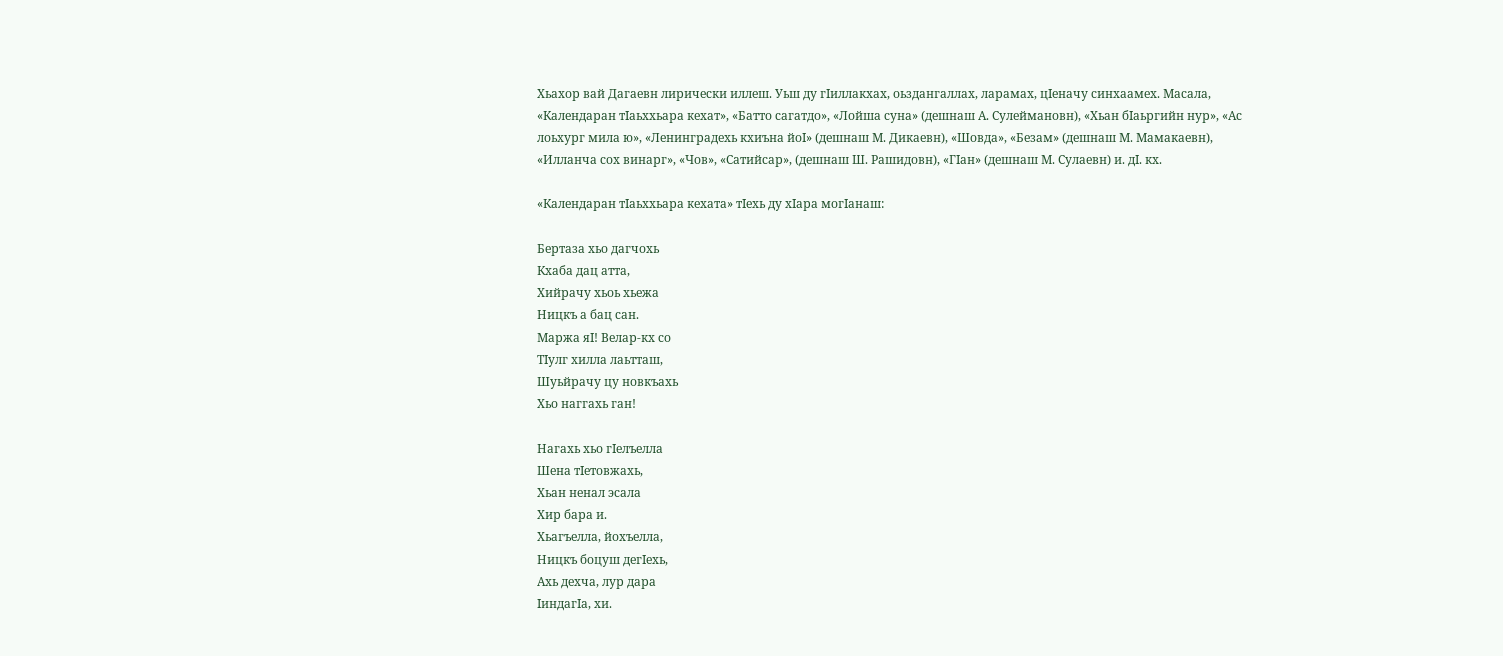Хьахор вай Дагаевн лирически иллеш. Уьш ду гIиллакхах, оьздангаллах, ларамах, цIеначу синхаамех. Масала, «Календаран тIаьххьара кехат», «Батто сагатдо», «Лойша суна» (дешнаш А. Сулеймановн), «Хьан бIаьргийн нур», «Ас лоьхург мила ю», «Ленинградехь кхиъна йоI» (дешнаш М. Дикаевн), «Шовда», «Безам» (дешнаш М. Мамакаевн), «Илланча сох винарг», «Чов», «Сатийсар», (дешнаш Ш. Рашидовн), «ГIан» (дешнаш М. Сулаевн) и. дI. кх.

«Календаран тIаьххьара кехата» тIехь ду хIара могIанаш:

Бертаза хьо дагчохь
Кхаба дац атта,
Хийрачу хьоь хьежа
Ницкъ а бац сан.
Маржа яI! Велар-кх со
ТIулг хилла лаьтташ,
Шуьйрачу цу новкъахь
Хьо наггахь ган!

Нагахь хьо гIелъелла
Шена тIетовжахь,
Хьан ненал эсала
Хир бара и.
Хьагъелла, йохъелла,
Ницкъ боцуш дегIехь,
Ахь дехча, лур дара
IиндагIа, хи.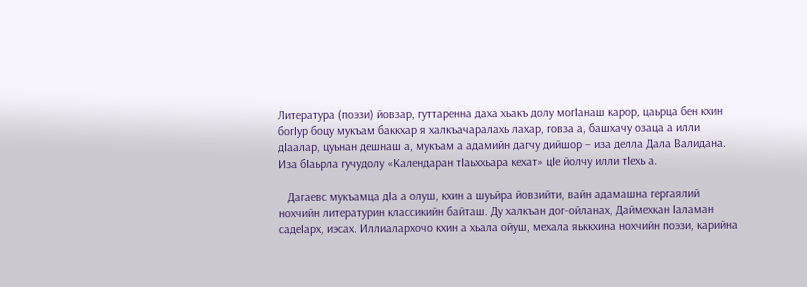Литература (поэзи) йовзар, гуттаренна даха хьакъ долу могIанаш карор, цаьрца бен кхин богIур боцу мукъам баккхар я халкъачаралахь лахар, говза а, башхачу озаца а илли дIаалар, цуьнан дешнаш а, мукъам а адамийн дагчу дийшор – иза делла Дала Валидана. Иза бIаьрла гучудолу «Календаран тIаьххьара кехат» цIе йолчу илли тIехь а.

   Дагаевс мукъамца дIа а олуш, кхин а шуьйра йовзийти, вайн адамашна гергаялий нохчийн литературин классикийн байташ. Ду халкъан дог-ойланах, Даймехкан Iаламан садеIарх, иэсах. Иллиалархочо кхин а хьала ойуш, мехала яьккхина нохчийн поэзи, карийна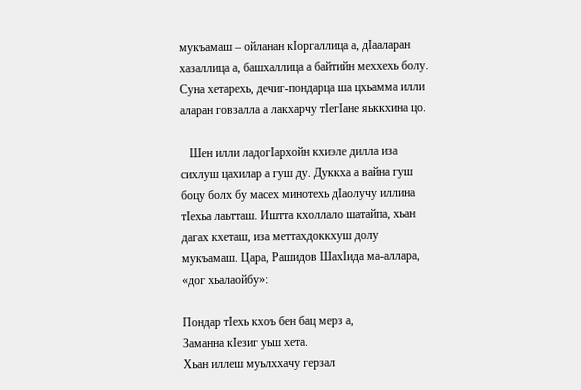мукъамаш – ойланан кIоргаллица а, дIааларан хазаллица а, башхаллица а байтийн меххехь болу. Суна хетарехь, дечиг-пондарца ша цхьамма илли аларан говзалла а лакхарчу тIегIане яьккхина цо.

   Шен илли ладогIархойн кхиэле дилла иза сихлуш цахилар а гуш ду. Дуккха а вайна гуш боцу болх бу масех минотехь дIаолучу иллина тIехьа лаьтташ. Иштта кхоллало шатайпа, хьан дагах кхеташ, иза меттахдоккхуш долу мукъамаш. Цара, Рашидов ШахIида ма-аллара, «дог хьалаойбу»:

Пондар тIехь кхоъ бен бац мерз а,
Заманна кIезиг уьш хета.
Хьан иллеш муьлххачу герзал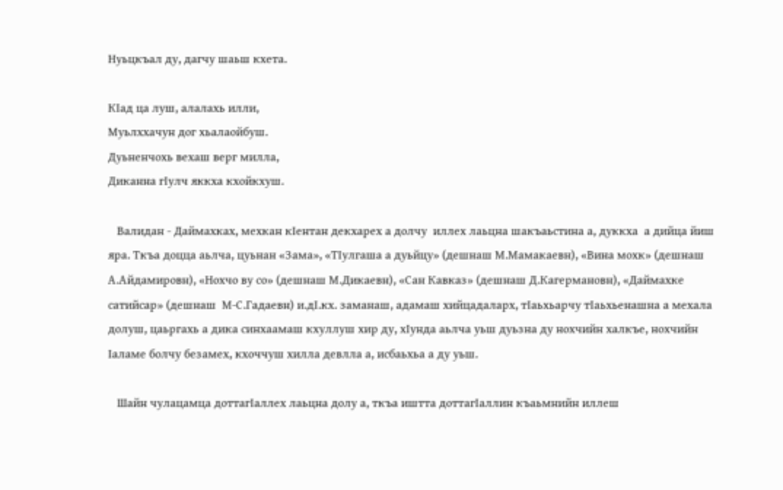Нуьцкъал ду, дагчу шаьш кхета.

КIад ца луш, алалахь илли,
Муьлххачун дог хьалаойбуш.
Дуьненчохь вехаш верг милла,
Диканна гIулч яккха кхойкхуш.

   Валидан - Даймахках, мехкан кIентан декхарех а долчу  иллех лаьцна шакъаьстина а, дуккха  а дийца йиш яра. Ткъа доцца аьлча, цуьнан «Зама», «ТIулгаша а дуьйцу» (дешнаш М.Мамакаевн), «Вина мохк» (дешнаш А.Айдамировн), «Нохчо ву со» (дешнаш М.Дикаевн), «Сан Кавказ» (дешнаш Д.Кагермановн), «Даймахке сатийсар» (дешнаш  М-С.Гадаевн) и.дI.кх. заманаш, адамаш хийцадаларх, тIаьхьарчу тIаьхьенашна а мехала долуш, цаьргахь а дика синхаамаш кхуллуш хир ду, хIунда аьлча уьш дуьзна ду нохчийн халкъе, нохчийн Iаламе болчу безамех, кхоччуш хилла девлла а, исбаьхьа а ду уьш.

   Шайн чулацамца доттагIаллех лаьцна долу а, ткъа иштта доттагIаллин къаьмнийн иллеш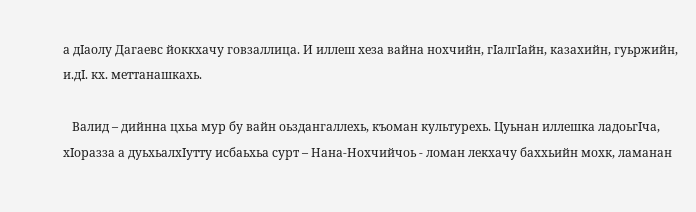а дIаолу Дагаевс йоккхачу говзаллица. И иллеш хеза вайна нохчийн, гIалгIайн, казахийн, гуьржийн, и.дI. кх. меттанашкахь.

   Валид – дийнна цхьа мур бу вайн оьздангаллехь, къоман культурехь. Цуьнан иллешка ладоьгIча, хIоразза а дуьхьалхIутту исбаьхьа сурт – Нана-Нохчийчоь - ломан лекхачу баххьийн мохк, ламанан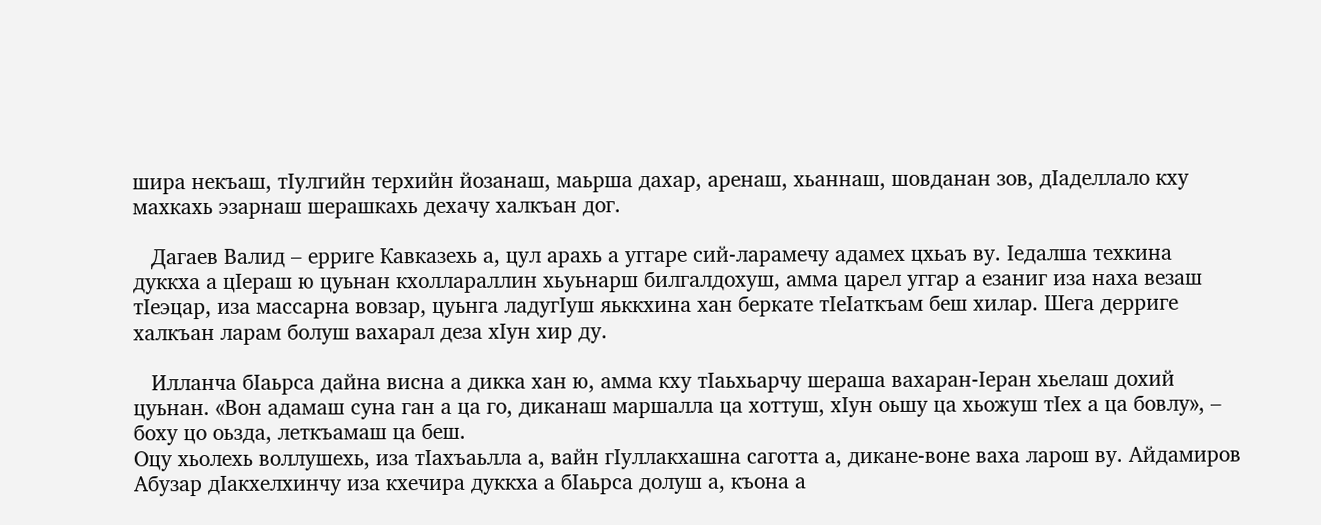шира некъаш, тIулгийн терхийн йозанаш, маьрша дахар, аренаш, хьаннаш, шовданан зов, дIаделлало кху махкахь эзарнаш шерашкахь дехачу халкъан дог.

   Дагаев Валид – ерриге Кавказехь а, цул арахь а уггаре сий-ларамечу адамех цхьаъ ву. Iедалша техкина дуккха а цIераш ю цуьнан кхоллараллин хьуьнарш билгалдохуш, амма царел уггар а езаниг иза наха везаш тIеэцар, иза массарна вовзар, цуьнга ладугIуш яьккхина хан беркате тIеIаткъам беш хилар. Шега дерриге халкъан ларам болуш вахарал деза хIун хир ду.

   Илланча бIаьрса дайна висна а дикка хан ю, амма кху тIаьхьарчу шераша вахаран-Iеран хьелаш дохий цуьнан. «Вон адамаш суна ган а ца го, диканаш маршалла ца хоттуш, хIун оьшу ца хьожуш тIех а ца бовлу», – боху цо оьзда, леткъамаш ца беш.
Оцу хьолехь воллушехь, иза тIахъаьлла а, вайн гIуллакхашна саготта а, дикане-воне ваха ларош ву. Айдамиров Абузар дIакхелхинчу иза кхечира дуккха а бIаьрса долуш а, къона а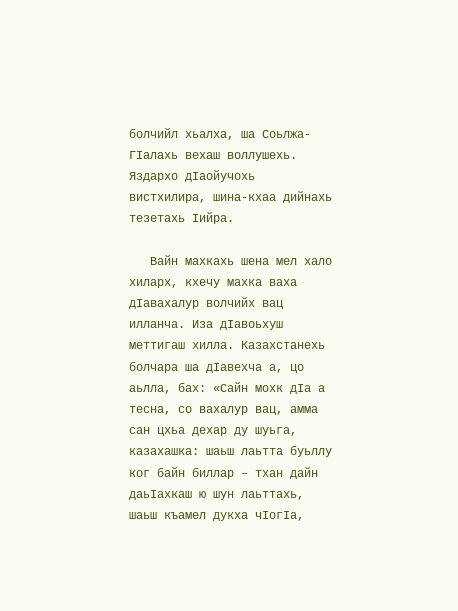болчийл хьалха, ша Соьлжа-ГIалахь вехаш воллушехь. Яздархо дIаойучохь вистхилира, шина-кхаа дийнахь тезетахь Iийра.

   Вайн махкахь шена мел хало хиларх, кхечу махка ваха дIавахалур волчийх вац илланча. Иза дIавоьхуш меттигаш хилла. Казахстанехь болчара ша дIавехча а, цо аьлла, бах: «Сайн мохк дIа а тесна, со вахалур вац, амма сан цхьа дехар ду шуьга, казахашка: шаьш лаьтта буьллу ког байн биллар – тхан дайн даьIахкаш ю шун лаьттахь, шаьш къамел дукха чIогIа,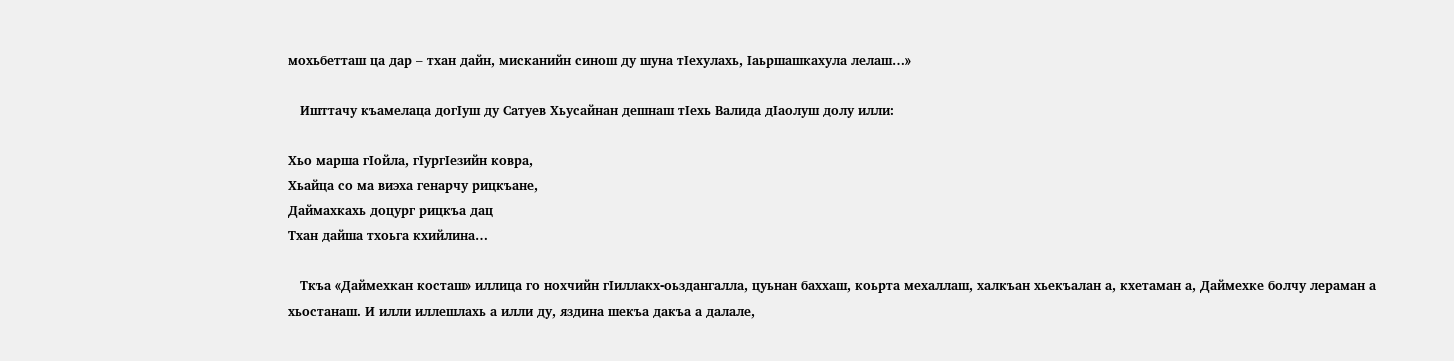мохьбетташ ца дар – тхан дайн, мисканийн синош ду шуна тIехулахь, Iаьршашкахула лелаш…»

   Ишттачу къамелаца догIуш ду Сатуев Хьусайнан дешнаш тIехь Валида дIаолуш долу илли:

Хьо марша гIойла, гIургIезийн ковра,
Хьайца со ма виэха генарчу рицкъане,
Даймахкахь доцург рицкъа дац
Тхан дайша тхоьга кхийлина…

   Ткъа «Даймехкан косташ» иллица го нохчийн гIиллакх-оьздангалла, цуьнан баххаш, коьрта мехаллаш, халкъан хьекъалан а, кхетаман а, Даймехке болчу лераман а хьостанаш. И илли иллешлахь а илли ду, яздина шекъа дакъа а далале,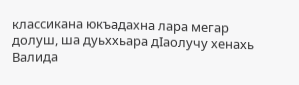классикана юкъадахна лара мегар долуш, ша дуьххьара дIаолучу хенахь Валида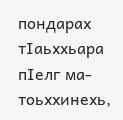пондарах тIаьххьара пIелг ма-тоьххинехь,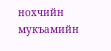нохчийн мукъамийн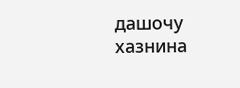дашочу хазнина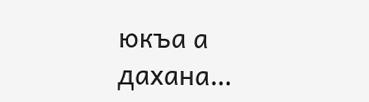юкъа а дахана…